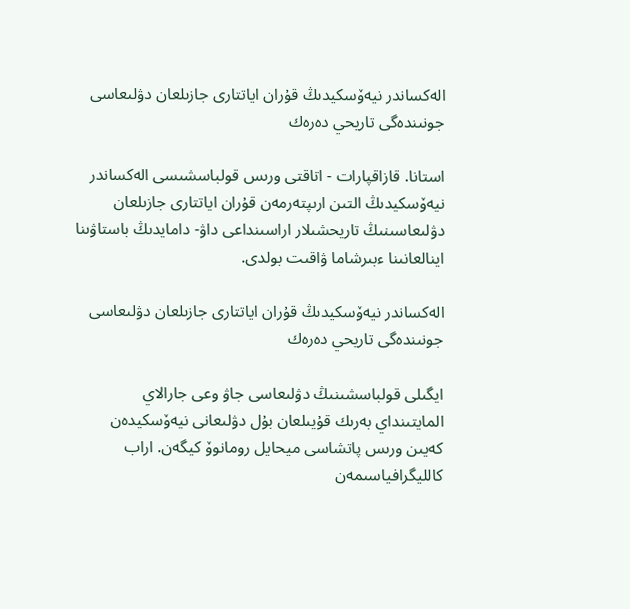الەكساندر نيەۆسكيدىڭ قۇران اياتتارى جازىلعان دۋلىعاسى جونىندەگى تاريحي دەرەك

استانا. قازاقپارات - اتاقتى ورىس قولباسشىسى الەكساندر نيەۆسكيدىڭ التىن ارىپتەرمەن قۇران اياتتارى جازىلعان دۋلىعاسىنىڭ تاريحشىلار اراسىنداعى داۋ- دامايدىڭ باستاۋىنا اينالعانىنا ءبىرشاما ۋاقىت بولدى.

الەكساندر نيەۆسكيدىڭ قۇران اياتتارى جازىلعان دۋلىعاسى جونىندەگى تاريحي دەرەك

ايگىلى قولباسشىنىڭ دۋلىعاسى جاۋ وعى جارالاي المايتىنداي بەرىك قۇيىلعان بۇل دۋلىعانى نيەۆسكيدەن كەيىن ورىس پاتشاسى ميحايل رومانوۆ كيگەن. اراب كالليگرافياسىمەن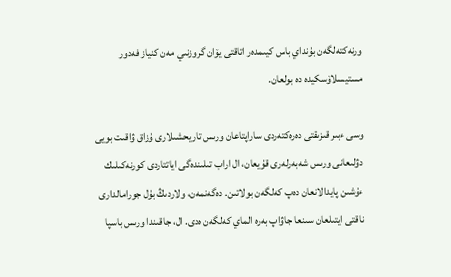ورنەكتەلگەن بۇنداي باس كيىمدەر اتاقتى يۆان گروزنىي مەن كنياز فەدور مستيسلاۆسكيدە دە بولعان.

وسى ءبىر قىزىقتى دەرەكتەردى ساراپتاعان ورىس تاريحشىلارى ۇزاق ۋاقىت بويى دۋلىعانى ورىس شەبەرلەرى قۇيعان، ال اراب تىلىندەگى اياتتاردى كورنەكىلىك ءۇشىن پايدالانعان دەپ كەلگەن بولاتىن. دەگەنمەن، ولاردىڭ بۇل جورامالدارى ناقتى ايتىلعان سىنعا جاۋاپ بەرە الماي كەلگەن ەدى. ال، جاقىندا ورىس باسپا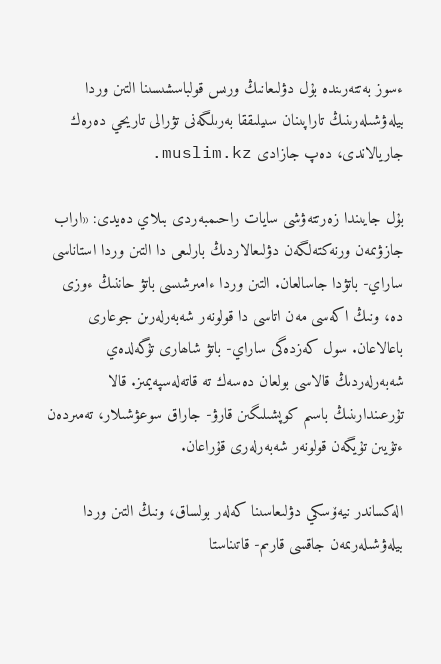ءسوز بەتتەرىندە بۇل دۋلىعانىڭ ورىس قولباسشىسىنا التىن وردا بيلەۋشىلەرىنىڭ تاراپىنان سىيلىققا بەرىلگەنى تۋرالى تاريحي دەرەك جاريالاندى، دەپ جازادى muslim.kz.

بۇل جايىندا زەرتتەۋشى سايات راحىمبەردى بىلاي دەيدى: «اراب جازۋىمەن ورنەكتەلگەن دۋلىعالاردىڭ بارلىعى دا التىن وردا استاناسى ساراي- باتۋدا جاسالعان. التىن وردا ءامىرشىسى باتۋ حاننىڭ ءوزى دە، ونىڭ اكەسى مەن اتاسى دا قولونەر شەبەرلەرىن جوعارى باعالاعان. سول كەزدەگى ساراي- باتۋ شاھارى تۇگەلدەي شەبەرلەردىڭ قالاسى بولعان دەسەك تە قاتەلەسپەيمىز. قالا تۇرعىندارىنىڭ باسىم كوپشىلىگىن قارۋ- جاراق سوعۋشىلار، تەمىردەن ءتۇيىن تۇيگەن قولونەر شەبەرلەرى قۇراعان.

الەكساندر نيەۆسكي دۋلىعاسىنا كەلەر بولساق، ونىڭ التىن وردا بيلەۋشىلەرىمەن جاقسى قارىم- قاتىناستا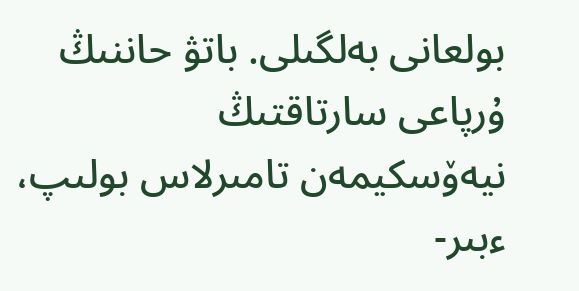بولعانى بەلگىلى. باتۋ حاننىڭ ۇرپاعى سارتاقتىڭ نيەۆسكيمەن تامىرلاس بولىپ، ءبىر-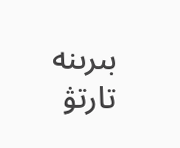بىرىنە تارتۋ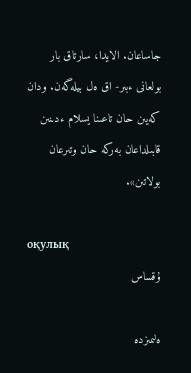جاساعان. الايدا، سارتاق بار بولعانى ءبىر- اق ەل بيلەگەن. ودان كەيىن حان تاعىنا يسلام ءدىنىن قابىلداعان بەركە حان وتىرعان بولاتىن».

оқулық
ۇقساس

ەلىمىزدە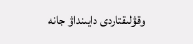وقۋلىقتاردى دايىنداۋ جانە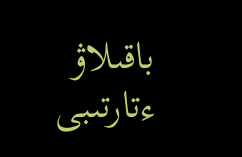باقىلاۋ ءتارتىبى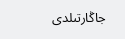جاڭارتىلدى